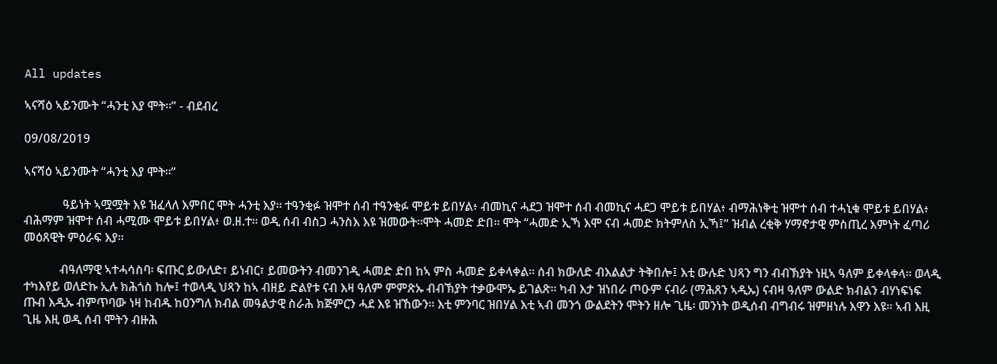All updates

ኣናሻዕ ኣይንሙት “ሓንቲ እያ ሞት።” - ብደብረ

09/08/2019

ኣናሻዕ ኣይንሙት “ሓንቲ እያ ሞት።”

             ዓይነት ኣሟሟት እዩ ዝፈላለ እምበር ሞት ሓንቲ እያ። ተዓንቂፉ ዝሞተ ሰብ ተዓንቂፉ ሞይቱ ይበሃል፥ ብመኪና ሓደጋ ዝሞተ ሰብ ብመኪና ሓደጋ ሞይቱ ይበሃል፥ ብማሕነቅቲ ዝሞተ ሰብ ተሓኒቁ ሞይቱ ይበሃል፥ ብሕማም ዝሞተ ሰብ ሓሚሙ ሞይቱ ይበሃል፥ ወ.ዘ.ተ። ወዲ ሰብ ብስጋ ሓንስእ እዩ ዝመውት።ሞት ሓመድ ድበ። ሞት “ሓመድ ኢኻ እሞ ናብ ሓመድ ክትምለስ ኢኻ፤” ዝብል ረቂቅ ሃማኖታዊ ምስጢረ እምነት ፈጣሪ መዕጸዊት ምዕራፍ እያ።

            ብዓለማዊ ኣተሓሳስባ፡ ፍጡር ይውለድ፣ ይነብር፣ ይመውትን ብመንገዲ ሓመድ ድበ ከኣ ምስ ሓመድ ይቀላቀል። ሰብ ክውለድ ብእልልታ ትቅበሎ፤ እቲ ውሉድ ህጻን ግን ብብኽያት ነዚኣ ዓለም ይቀላቀላ። ወላዲ ተካእየይ ወለድኩ ኢሉ ክሕጎስ ከሎ፤ ተወላዲ ህጻን ከኣ ብዘይ ድልየቱ ናብ እዛ ዓለም ምምጽኡ ብብኽያት ተቃውሞኡ ይገልጽ። ካብ እታ ዝነበራ ጦዑም ናብራ (ማሕጸን ኣዲኡ) ናብዛ ዓለም ውልድ ክብልን ብሃነፍነፍ ጡብ እዲኡ ብምጥባው ነዛ ከብዱ ከዐንግለ ክብል መዓልታዊ ስራሕ ክጅምርን ሓደ እዩ ዝኸውን። እቲ ምንባር ዝበሃል እቲ ኣብ መንጎ ውልደትን ሞትን ዘሎ ጊዜ፡ መንነት ወዲሰብ ብግብሩ ዝምዘነሉ እዋን እዩ። ኣብ እዚ ጊዜ እዚ ወዲ ሰብ ሞትን ብዙሕ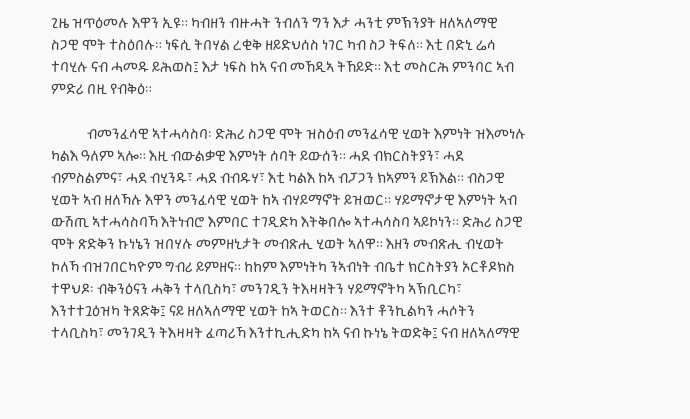ጊዜ ዝጥዕመሉ እዋን ኢዩ። ካብዘን ብዙሓት ንብለን ግን እታ ሓንቲ ምኽንያት ዘለኣለማዊ ስጋዊ ሞት ተስዕበሉ። ነፍሲ ትበሃል ረቂቅ ዘይድህሰስ ነገር ካብ ስጋ ትፍለ። እቲ በድኒ ሬሳ ተባሂሉ ናብ ሓመዱ ይሕወስ፤ እታ ነፍስ ከኣ ናብ መኸዲኣ ትኸይድ። እቲ መስርሕ ምንባር ኣብ ምድሪ በዚ የብቅዕ።

            ብመንፈሳዊ ኣተሓሳስባ፡ ድሕሪ ስጋዊ ሞት ዝስዕብ መንፈሳዊ ሂወት እምነት ዝእመነሉ ካልእ ዓለም ኣሎ። እዚ ብውልቃዊ እምነት ሰባት ይውሰን። ሓደ ብክርስትያን፣ ሓደ ብምስልምና፣ ሓደ ብሂንዱ፣ ሓደ ብብዱሃ፣ እቲ ካልእ ከኣ ብፓጋን ክኣምን ይኽእል። ብስጋዊ ሂወት ኣብ ዘለኻሉ እዋን መንፈሳዊ ሂወት ከኣ ብሃይማኖት ይዝወር። ሃይማኖታዊ እምነት ኣብ ውሽጢ ኣተሓሳስባኻ እትነብሮ እምበር ተገዲድካ እትቅበሎ ኣተሓሳስባ ኣይኮነን። ድሕሪ ስጋዊ ሞት ጽድቅን ኩነኔን ዝበሃሉ መምዘኒታት መብጽሒ ሂወት ኣለዋ። እዘን መብጽሒ ብሂወት ኮለኻ ብዝገበርካዮም ግብሪ ይምዘና። ከከም እምነትካ ንኣብነት ብቤተ ክርስትያን ኦርቶዶክስ ተዋህዶ፡ ብቅንዕናን ሓቅን ተላቢስካ፣ መንገዲን ትእዛዛትን ሃይማኖትካ ኣኽቢርካ፣ እንተተጓዕዝካ ትጸድቅ፤ ናይ ዘለኣለማዊ ሂወት ከኣ ትወርስ። እንተ ቶንኪልካን ሓሶትን ተላቢስካ፣ መንገዲን ትእዛዛት ፈጣሪኻ እንተኪሒድካ ከኣ ናብ ኩነኔ ትወድቅ፤ ናብ ዘለኣለማዊ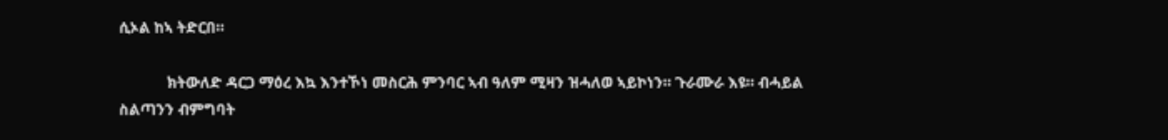ሲኦል ከኣ ትድርበ።

            ክትውለድ ዳርጋ ማዕረ እኳ እንተኾነ መስርሕ ምንባር ኣብ ዓለም ሚዛን ዝሓለወ ኣይኮነን። ጉራሙራ እዩ። ብሓይል ስልጣንን ብምግባት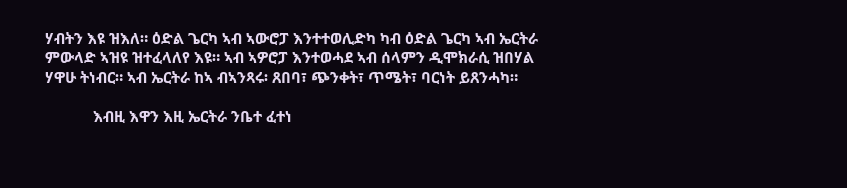ሃብትን እዩ ዝእለ። ዕድል ጌርካ ኣብ ኣውሮፓ እንተተወሊድካ ካብ ዕድል ጌርካ ኣብ ኤርትራ ምውላድ ኣዝዩ ዝተፈላለየ እዩ። ኣብ ኣዎሮፓ እንተወሓደ ኣብ ሰላምን ዲሞክራሲ ዝበሃል ሃዋሁ ትነብር። ኣብ ኤርትራ ከኣ ብኣንጻሩ፡ ጸበባ፣ ጭንቀት፣ ጥሜት፣ ባርነት ይጸንሓካ።

            እብዚ እዋን እዚ ኤርትራ ንቤተ ፈተነ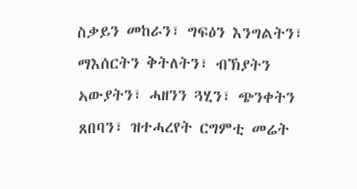ስቃይን መከራን፣ ግፍዕን እንግልትን፣ ማእሰርትን ቅትለትን፣ ብኽያትን ኣውያትን፣ ሓዘንን ጓሂን፣ ጭንቀትን ጸበባን፣ ዝተሓረየት ርግምቲ መሬት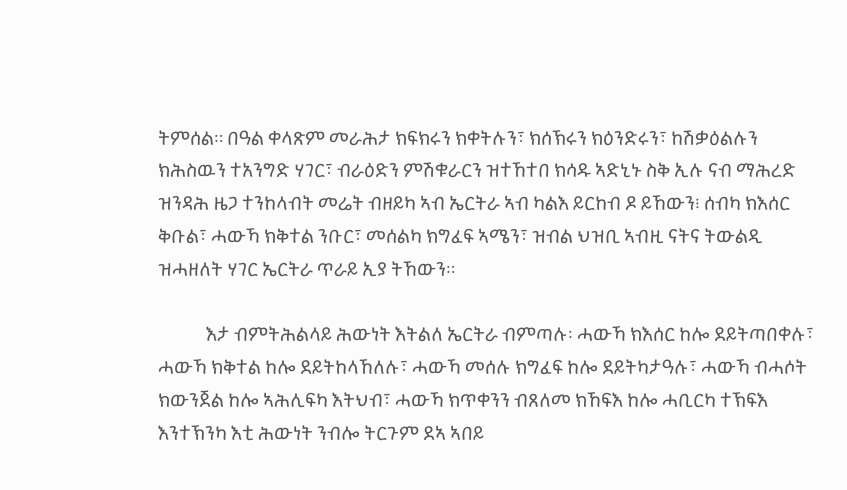ትምሰል። በዓል ቀላጽም መራሕታ ክፍክሩን ክቀትሉን፣ ክሰኽሩን ክዕንድሩን፣ ከሽቃዕልሉን ክሕስዉን ተአንግድ ሃገር፣ ብራዕድን ምሽቁራርን ዝተኸተበ ክሳዱ ኣድኒኑ ስቅ ኢሉ ናብ ማሕረድ ዝንዳሕ ዜጋ ተንከላብት መሬት ብዘይካ ኣብ ኤርትራ ኣብ ካልእ ይርከብ ዶ ይኸውን፧ ሰብካ ክእሰር ቅቡል፣ ሓውኻ ክቅተል ንቡር፣ መሰልካ ክግፈፍ ኣሜን፣ ዝብል ህዝቢ ኣብዚ ናትና ትውልዲ ዝሓዘለት ሃገር ኤርትራ ጥራይ ኢያ ትኸውን።

            እታ ብምትሕልላይ ሕውነት እትልለ ኤርትራ ብምጣሉ፡ ሓውኻ ክእሰር ከሎ ደይትጣበቀሉ፣ ሓውኻ ክቅተል ከሎ ደይትከላኸለሉ፣ ሓውኻ መሰሉ ክግፈፍ ከሎ ደይትካታዓሉ፣ ሓውኻ ብሓሶት ክውንጀል ከሎ ኣሕሊፍካ እትህብ፣ ሓውኻ ክጥቀንን ብጸለመ ክኸፍእ ከሎ ሓቢርካ ተኽፍእ እንተኽንካ እቲ ሕውነት ንብሎ ትርጉም ደኣ ኣበይ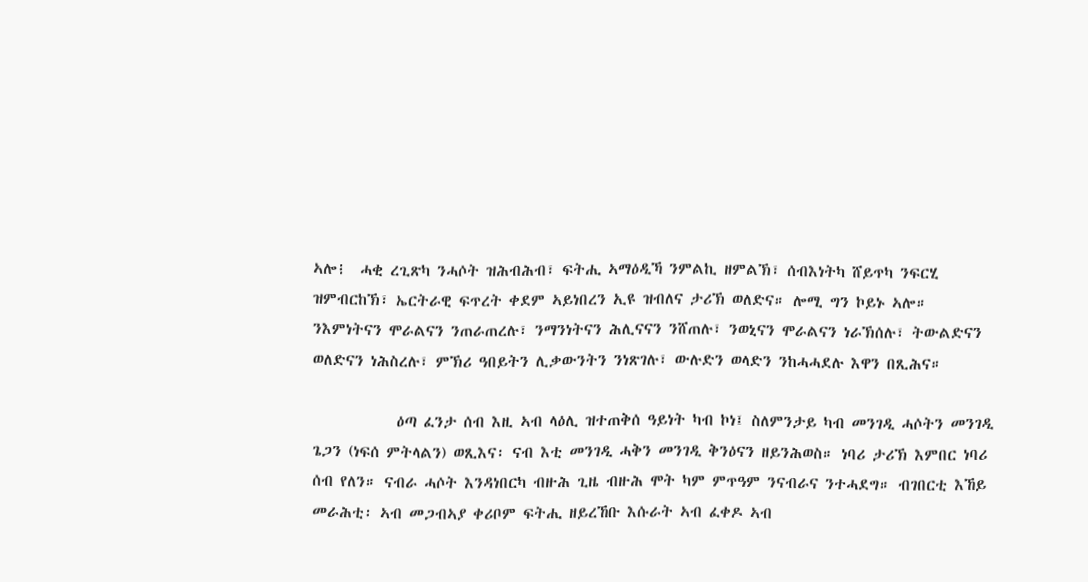ኣሎ፧  ሓቂ ረጊጽካ ንሓሶት ዝሕብሕብ፣ ፍትሒ ኣማዕዲኻ ንምልኪ ዘምልኽ፣ ሰብእነትካ ሸይጥካ ንፍርሂ ዝምብርከኽ፣ ኤርትራዊ ፍጥረት ቀደም ኣይነበረን ኢዩ ዝብለና ታሪኽ ወለድና። ሎሚ ግን ኮይኑ ኣሎ። ንእምነትናን ሞራልናን ንጠራጠረሉ፣ ንማንነትናን ሕሊናናን ንሸጠሉ፣ ንወኒናን ሞራልናን ነራኽሰሉ፣ ትውልድናን ወለድናን ነሕስረሉ፣ ምኽሪ ዓበይትን ሊቃውንትን ንነጽገሉ፣ ውሉድን ወላድን ንከሓሓደሉ እዋን በጺሕና።

            ዕጣ ፈንታ ሰብ እዚ ኣብ ላዕሊ ዝተጠቅሰ ዓይነት ካብ ኮነ፤ ስለምንታይ ካብ መንገዲ ሓሶትን መንገዲ ጌጋን (ነፍሰ ምትላልን) ወጺእና፡ ናብ እቲ መንገዲ ሓቅን መንገዲ ቅንዕናን ዘይንሕወስ። ነባሪ ታሪኽ እምበር ነባሪ ሰብ የለን። ናብራ ሓሶት እንዳነበርካ ብዙሕ ጊዜ ብዙሕ ሞት ካም ምጥዓም ንናብራና ንተሓደግ። ብገበርቲ እኸይ መራሕቲ፡ ኣብ መጋብኣያ ቀሪቦም ፍትሒ ዘይረኸቡ እሱራት ኣብ ፈቀዶ ኣብ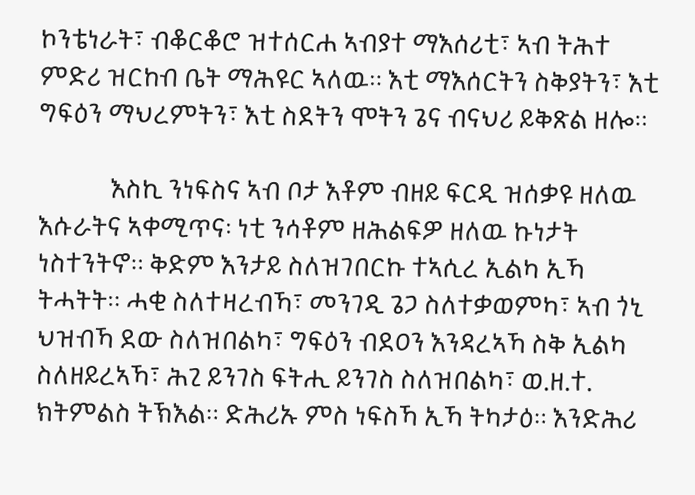ኮንቴነራት፣ ብቆርቆሮ ዝተሰርሐ ኣብያተ ማእሰሪቲ፣ ኣብ ትሕተ ምድሪ ዝርከብ ቤት ማሕዩር ኣለዉ። እቲ ማእሰርትን ስቅያትን፣ እቲ ግፍዕን ማህረምትን፣ እቲ ስደትን ሞትን ጌና ብናህሪ ይቅጽል ዘሎ።

            እስኪ ንነፍስና ኣብ ቦታ እቶም ብዘይ ፍርዲ ዝሰቃዩ ዘለዉ እሱራትና ኣቀሚጥና፡ ነቲ ንሳቶም ዘሕልፍዎ ዘለዉ ኩነታት ነስተንትኖ። ቅድም እንታይ ስለዝገበርኩ ተኣሲረ ኢልካ ኢኻ ትሓትት። ሓቂ ስለተዛረብኻ፣ መንገዲ ጌጋ ስለተቃወምካ፣ ኣብ ጎኒ ህዝብኻ ደው ስለዝበልካ፣ ግፍዕን ብደዐን እንዳረኣኻ ስቅ ኢልካ ስለዘይረኣኻ፣ ሕጊ ይንገስ ፍትሒ ይንገስ ስለዝበልካ፣ ወ.ዘ.ተ. ክትምልስ ትኽእል። ድሕሪኡ ምስ ነፍስኻ ኢኻ ትካታዕ። እንድሕሪ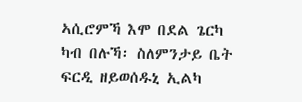ኣሲሮምኻ እሞ በደል ጌርካ ካብ በሉኻ፡ ስለምንታይ ቤት ፍርዲ ዘይወሰዱኒ ኢልካ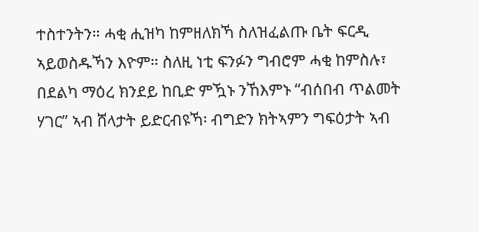ተስተንትን። ሓቂ ሒዝካ ከምዘለክኻ ስለዝፈልጡ ቤት ፍርዲ ኣይወስዱኻን እዮም። ስለዚ ነቲ ፍንፉን ግብሮም ሓቂ ከምስሉ፣ በደልካ ማዕረ ክንደይ ከቢድ ምዃኑ ንኸእምኑ “ብሰበብ ጥልመት ሃገር” ኣብ ሸላታት ይድርብዩኻ፡ ብግድን ክትኣምን ግፍዕታት ኣብ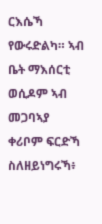ርእሴኻ የውሩድልካ። ኣብ ቤት ማእሰርቲ ወሲዶም ኣብ መጋባኣያ ቀሪቦም ፍርድኻ ስለዘይነግሩኻ፥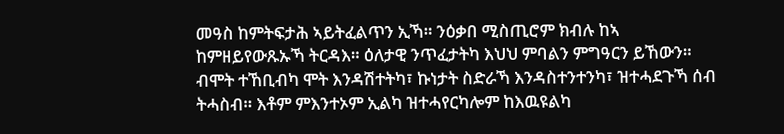መዓስ ከምትፍታሕ ኣይትፈልጥን ኢኻ። ንዕቃበ ሚስጢሮም ክብሉ ከኣ ከምዘይየውጹኡኻ ትርዳእ። ዕለታዊ ንጥፈታትካ እህህ ምባልን ምግዓርን ይኸውን። ብሞት ተኸቢብካ ሞት እንዳሽተትካ፣ ኩነታት ስድራኻ እንዳስተንተንካ፣ ዝተሓደጉኻ ሰብ ትሓስብ። እቶም ምእንተኦም ኢልካ ዝተሓየርካሎም ከእዉዩልካ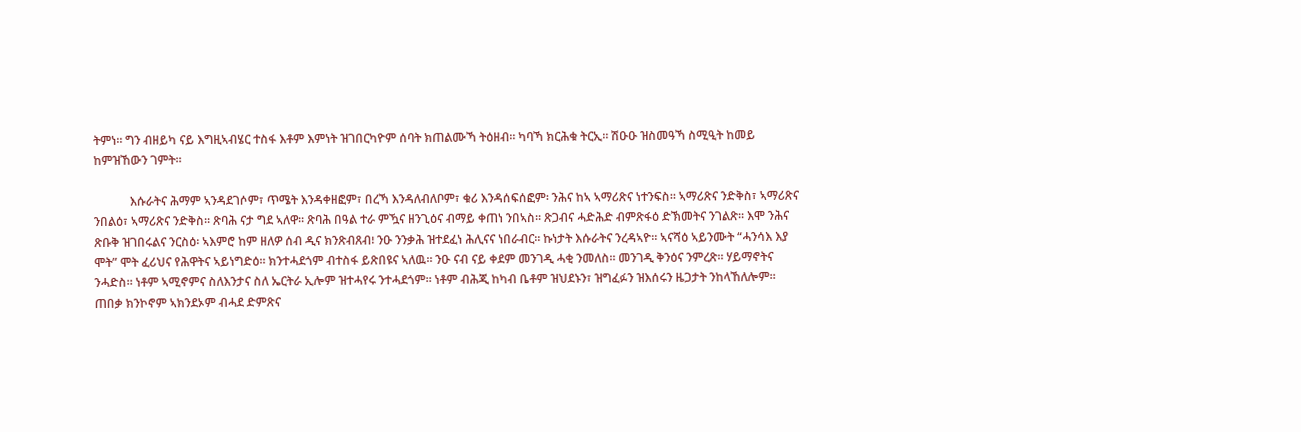ትምነ። ግን ብዘይካ ናይ እግዚኣብሄር ተስፋ እቶም እምነት ዝገበርካዮም ሰባት ክጠልሙኻ ትዕዘብ። ካባኻ ክርሕቁ ትርኢ። ሽዑዑ ዝስመዓኻ ስሚዒት ከመይ ከምዝኸውን ገምት።

            እሱራትና ሕማም ኣንዳደገሶም፣ ጥሜት እንዳቀዘፎም፣ በረኻ እንዳለብለቦም፣ ቁሪ እንዳሰፍሰፎም፡ ንሕና ከኣ ኣማሪጽና ነተንፍስ። ኣማሪጽና ንድቅስ፣ ኣማሪጽና ንበልዕ፣ ኣማሪጽና ንድቅስ። ጽባሕ ናታ ግደ ኣለዋ። ጽባሕ በዓል ተራ ምዃና ዘንጊዕና ብማይ ቀጠነ ንበኣስ። ጽጋብና ሓድሕድ ብምጽፋዕ ድኽመትና ንገልጽ። እሞ ንሕና ጽቡቅ ዝገበሩልና ንርስዕ፡ ኣእምሮ ከም ዘለዎ ሰብ ዲና ክንጽብጸብ፧ ንዑ ንንቃሕ ዝተደፈነ ሕሊናና ነበራብር። ኩነታት እሱራትና ንረዳኣዮ። ኣናሻዕ ኣይንሙት “ሓንሳእ እያ ሞት” ሞት ፈሪህና የሕዋትና ኣይነግድዕ። ክንተሓደጎም ብተስፋ ይጽበዩና ኣለዉ። ንዑ ናብ ናይ ቀደም መንገዲ ሓቂ ንመለስ። መንገዲ ቅንዕና ንምረጽ። ሃይማኖትና ንሓድስ። ነቶም ኣሚኖምና ስለእንታና ስለ ኤርትራ ኢሎም ዝተሓየሩ ንተሓደጎም። ነቶም ብሕጂ ከካብ ቤቶም ዝህደኑን፣ ዝግፈፉን ዝእሰሩን ዜጋታት ንከላኸለሎም። ጠበቃ ክንኮኖም ኣክንደኦም ብሓደ ድምጽና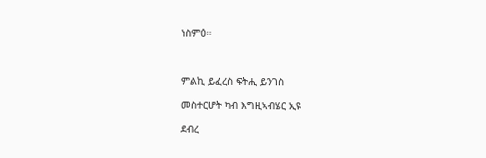ነስምዕ።



ምልኪ ይፈረስ ፍትሒ ይንገስ

መስተርሆት ካብ እግዚኣብሄር ኢዩ

ደብረ